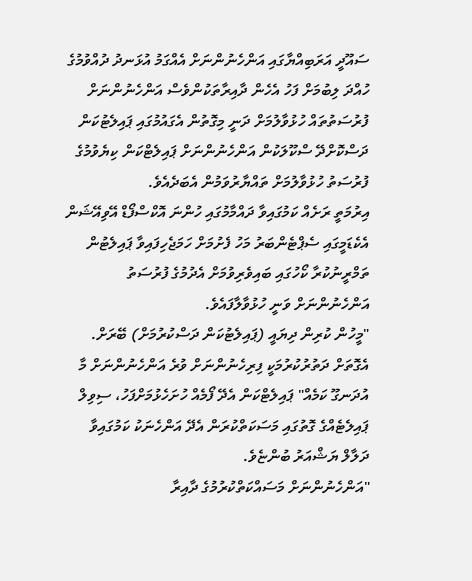ސައޫދީ އަރަބިއްޔާގައި އަންހެނުންނަށް އެއްގަމު އުޅަނދު ދުއްވުމުގެ ހުއްދަ ލިބުމަށް ފަހު އެހެން ދާއިރާތަކުންވެސް އަންހެނުންނަށް ފުރުސަތުތައް ހުޅުވާލުމަށް ދަނީ މިގޮތުން އެގައުމުގައި ޕައިލެޓުކަން ދަސްކޮށްދޭ ސްކޫލަކުން އަންހެނުންނަށް ޕައިލެޓްކަން ކިޔެވުމުގެ ފުރުސަތު ހުޅުވާލުމަށް ތައްޔާރުވަމުން އެބަދެއެވެ.
އިރުމަތީ ރަށެއް ކަމުގައިވާ ދައްމާމުގައި ހުންނަ އޮކްސްފޯޑް އޭވިއޭޝަން އެކެޑަމީގައި ސެޕްޓެންބަރު މަހު ފެށުމަށް ހަމަޖެހިފައިވާ ޕައިލެޓުން ތަމްރީނުކުރާ ކޯހުގައި ބައިވެރިވުމަށް އެދުމުގެ ފުރުސަތު އަންހެނުންނަށް ވަނީ ހުޅުވާލާފައެވެ.
"މީހުން ކުރިން ދިޔައީ (ޕައިލެޓުކަން ދަސްކުރުމަށް) ބޭރަށް. އެގޮތަށް ދަތުރުކުރުމަކީ ފިރިހެނުންނަށް ވުރެ އަންހެނުންނަށް މާ އުދަނގޫ ކަމެއް" ޕައިލެޓްކަން އެދޭ ފޯމެއް ހުށަހެޅުމަށްފަހު، ސިވިލް ޕައިލެޓެއްގެ ގޮތުގައި މަސަކަތްކުރަން އެދޭ އަންހެނަކު ކަމުގައިވާ ދަލާލް ޔަޝްއަރު ބުންޏެވެ.
"އަންހެނުންނަށް މަސައްކަތްކުރުމުގެ ދާއިރާ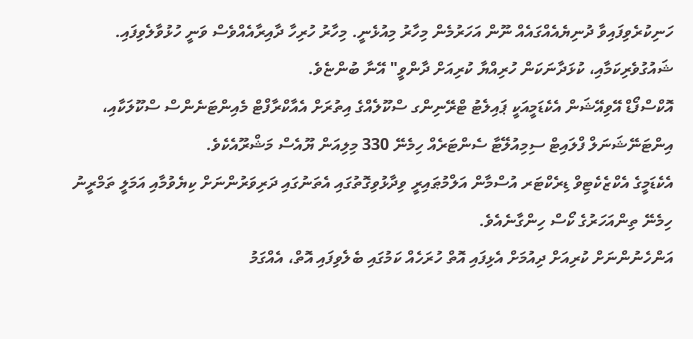ހަނިކުރެވިފައިވާ ދުނިޔެއެއްގައެއް ނޫން އަހަރުމެން މިހާރު މިއުޅެނީ. މިހާރު ހުރިހާ ދާއިރާއެއްވެސް ވަނީ ހުޅުވާލެވިފައި. ޝައުގުވެރިކަމާއި، ކުޅަދާނަކަން ހުރިއްޔާ ކުރިއަށް ދާންވީ" އޭނާ ބުންޏެވެ.
އޮކްސްފޯޑް އޭވިއޭޝަން އެކެޑަމީއަކީ ޕައިލެޓު ޓްރޭނިންގ ސްކޫލެއްގެ އިތުރަށް އެއާކްރާފްޓް މެއިންޓަނެންސް ސްކޫލަކާއި، އިންޓަނޭޝަނަލް ފްލައިޓް ސިމިއުލޭޓާ ސެންޓަރެއް ހިމެނޭ 330 މިލިއަން ޔޫއެސް މަޝްރޫއެކެވެ.
އެކެޑަމީގެ އެކްޒެކެޓިވް ޑިރެކްޓަރ އުސްމާން އަލްމުޠައިރީ ވިދާޅުވިގޮތުގައި އެތަނުގައި ދަރިވަރުންނަށް ކިޔެވުމާއި އަމަލީ ތަމްރީނު ހިމެނޭ ތިންއަހަރުގެ ކޯސް ހިންގާނެއެވެ.
އަންހެނުންނަށް ކުރިއަށް ދިއުމަށް އެޅިފައި އޮތް ހުރަހެއް ކަމުގައި ބެލެވިފައި އޮތް، އެއްގަމު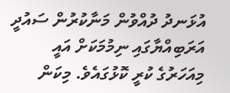އުޅަނދު ދުއްވުން މަނާކުރުން ސައުދީ އަރަބިއްޔާގައި ނިމުމަކަށް އައީ މިއަހަރުގެ ކުރީ ކޮޅުގައެވެ. މިކަން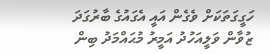ހަގީގަތަކަށް ވެގެން އައީ އެގައުގެ ބާރުގަދަ ޒުވާން ވަލީއަހުދު އަމީރު މުޙައްމަދު ބިން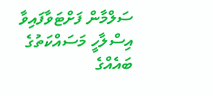ސަލްމާން ފަށްޓަވާފައިވާ އިސްލާހީ މަސައްކަތުގެ ބައެއްގެ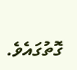ގޮތުގައެވެ.